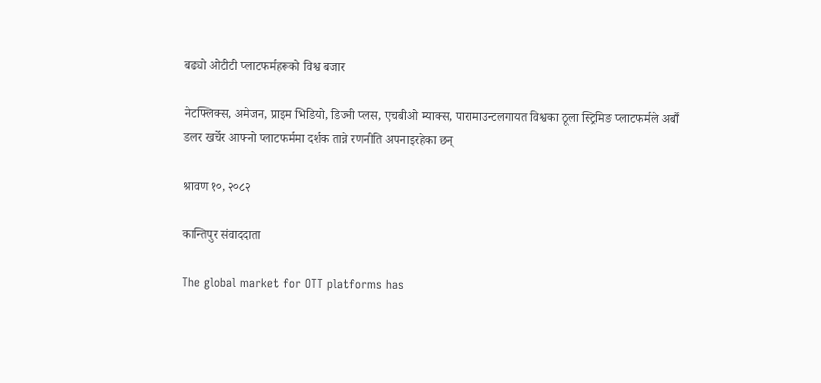बढ्यो ओटीटी प्लाटफर्महरूको विश्व बजार

नेटफ्लिक्स, अमेजन, प्राइम भिडियो, डिज्नी प्लस, एचबीओ म्याक्स, पारामाउन्टलगायत विश्वका ठूला स्ट्रिमिङ प्लाटफर्मले अर्बौं डलर खर्चेर आफ्नो प्लाटफर्ममा दर्शक तान्ने रणनीति अपनाइरहेका छन्

श्रावण १०, २०८२

कान्तिपुर संवाददाता

The global market for OTT platforms has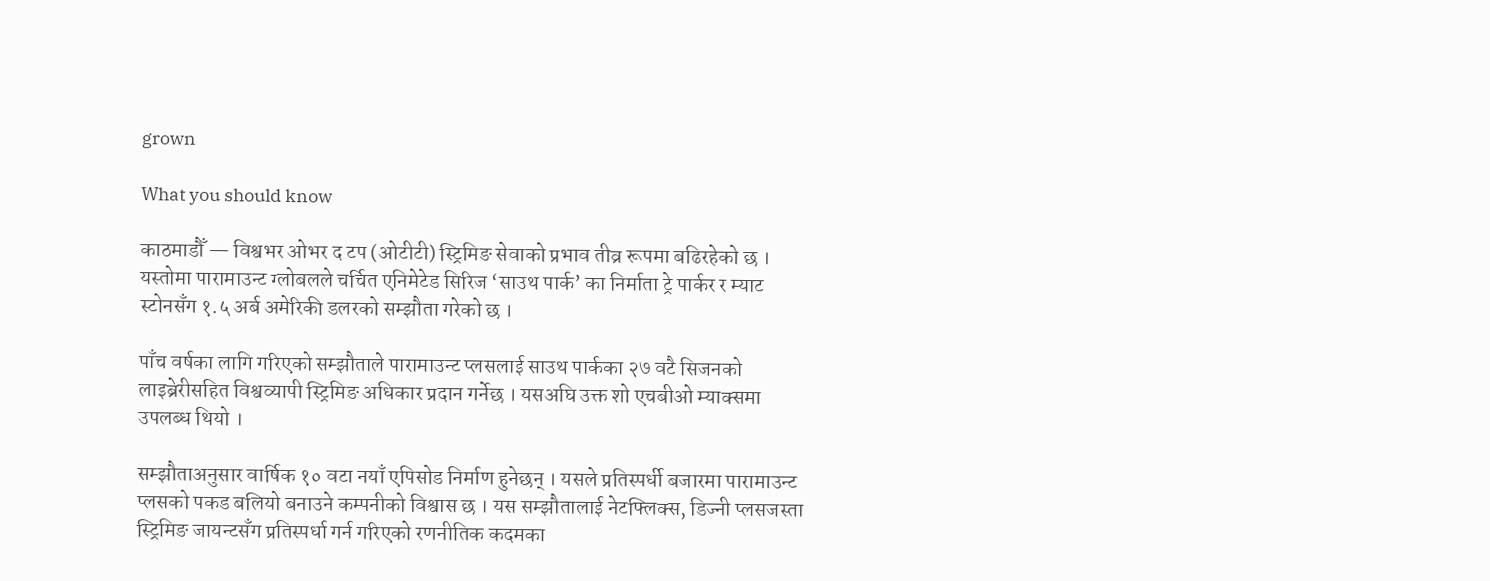grown

What you should know

काठमाडौँ — विश्वभर ओभर द टप (ओटीटी) स्ट्रिमिङ सेवाको प्रभाव तीव्र रूपमा बढिरहेको छ । यस्तोमा पारामाउन्ट ग्लोबलले चर्चित एनिमेटेड सिरिज ‘साउथ पार्क’ का निर्माता ट्रे पार्कर र म्याट स्टोनसँग १.५ अर्ब अमेरिकी डलरको सम्झौता गरेको छ ।

पाँच वर्षका लागि गरिएको सम्झौताले पारामाउन्ट प्लसलाई साउथ पार्कका २७ वटै सिजनको लाइब्रेरीसहित विश्वव्यापी स्ट्रिमिङ अधिकार प्रदान गर्नेछ । यसअघि उक्त शो एचबीओ म्याक्समा उपलब्ध थियो ।

सम्झौताअनुसार वार्षिक १० वटा नयाँ एपिसोड निर्माण हुनेछन् । यसले प्रतिस्पर्धी बजारमा पारामाउन्ट प्लसको पकड बलियो बनाउने कम्पनीको विश्वास छ । यस सम्झौतालाई नेटफ्लिक्स, डिज्नी प्लसजस्ता स्ट्रिमिङ जायन्टसँग प्रतिस्पर्धा गर्न गरिएको रणनीतिक कदमका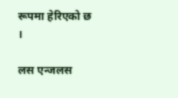रूपमा हेरिएको छ ।

लस एन्जलस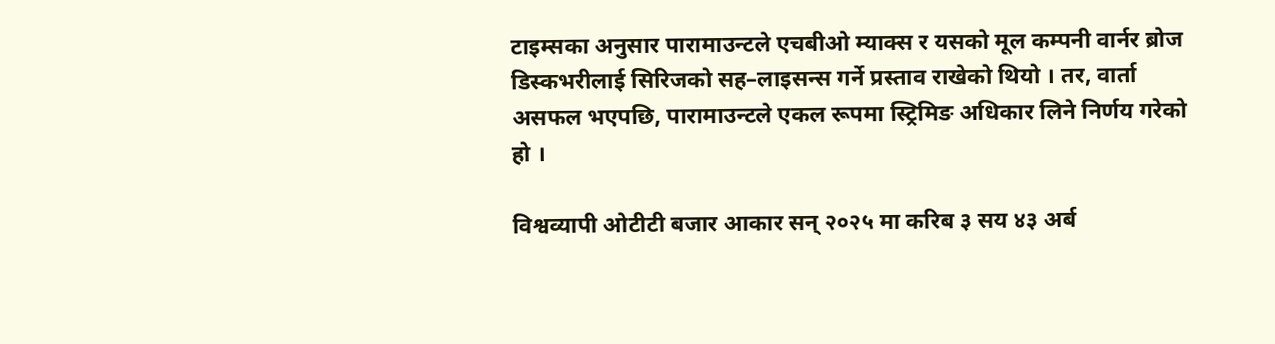टाइम्सका अनुसार पारामाउन्टले एचबीओ म्याक्स र यसको मूल कम्पनी वार्नर ब्रोज डिस्कभरीलाई सिरिजको सह–लाइसन्स गर्ने प्रस्ताव राखेको थियो । तर, वार्ता असफल भएपछि, पारामाउन्टले एकल रूपमा स्ट्रिमिङ अधिकार लिने निर्णय गरेको हो ।

विश्वव्यापी ओटीटी बजार आकार सन् २०२५ मा करिब ३ सय ४३ अर्ब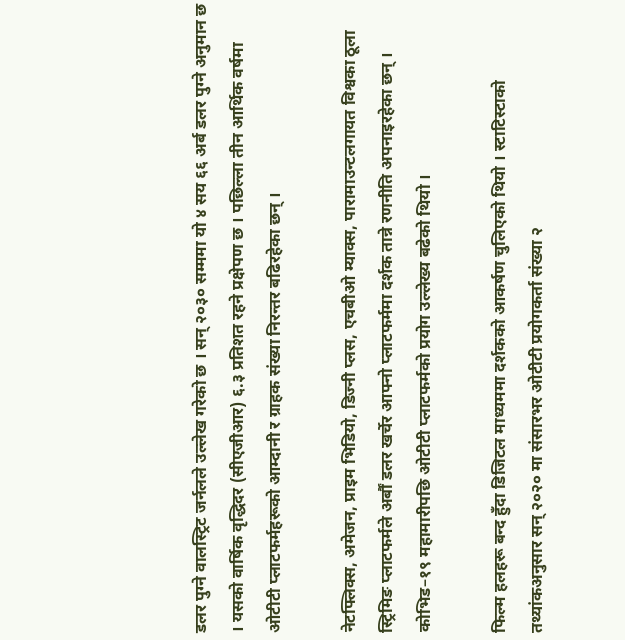डलर पुग्ने वालस्ट्रिट जर्नलले उल्लेख गरेको छ । सन् २०३० सम्ममा यो ४ सय ६६ अर्ब डलर पुग्ने अनुमान छ । यसको वार्षिक वृद्धिदर (सीएजीआर) ६.३ प्रतिशत रहने प्रक्षेपण छ । पछिल्ला तीन आर्थिक वर्षमा ओटीटी प्लाटफर्महरूको आम्दानी र ग्राहक संख्या निरन्तर बढिरहेका छन् ।

नेटफ्लिक्स, अमेजन, प्राइम भिडियो, डिज्नी प्लस, एचबीओ म्याक्स, पारामाउन्टलगायत विश्वका ठूला स्ट्रिमिङ प्लाटफर्मले अर्बौं डलर खर्चेर आफ्नो प्लाटफर्ममा दर्शक तान्ने रणनीति अपनाइरहेका छन् । कोभिड–१९ महामारीपछि ओटीटी प्लाटफर्मको प्रयोग उल्लेख्य बढेको थियो ।

फिल्म हलहरू बन्द हुँदा डिजिटल माध्यममा दर्शकको आकर्षण चुलिएको थियो । स्टाटिस्टाको तथ्यांकअनुसार सन् २०२० मा संसारभर ओटीटी प्रयोगकर्ता संख्या २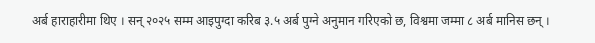अर्ब हाराहारीमा थिए । सन् २०२५ सम्म आइपुग्दा करिब ३.५ अर्ब पुग्ने अनुमान गरिएको छ, विश्वमा जम्मा ८ अर्ब मानिस छन् ।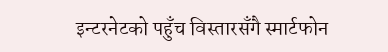इन्टरनेटको पहुँच विस्तारसँगै स्मार्टफोन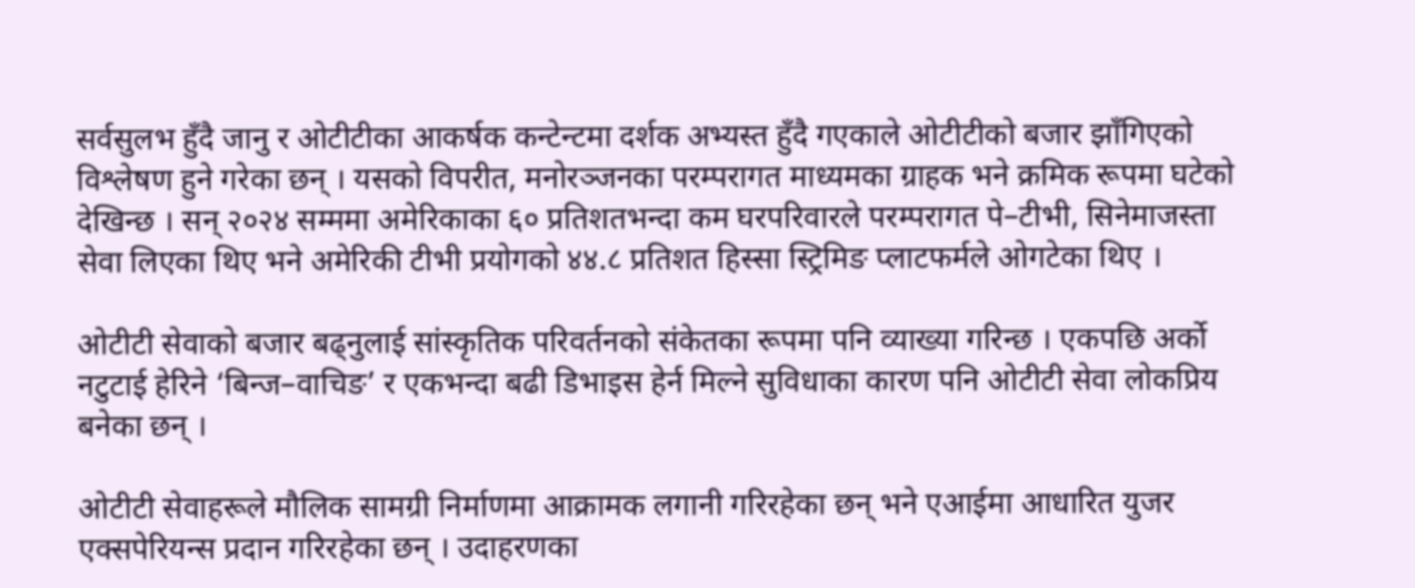सर्वसुलभ हुँदै जानु र ओटीटीका आकर्षक कन्टेन्टमा दर्शक अभ्यस्त हुँदै गएकाले ओटीटीको बजार झाँगिएको विश्लेषण हुने गरेका छन् । यसको विपरीत, मनोरञ्जनका परम्परागत माध्यमका ग्राहक भने क्रमिक रूपमा घटेको देखिन्छ । सन् २०२४ सम्ममा अमेरिकाका ६० प्रतिशतभन्दा कम घरपरिवारले परम्परागत पे–टीभी, सिनेमाजस्ता सेवा लिएका थिए भने अमेरिकी टीभी प्रयोगको ४४.८ प्रतिशत हिस्सा स्ट्रिमिङ प्लाटफर्मले ओगटेका थिए ।

ओटीटी सेवाको बजार बढ्नुलाई सांस्कृतिक परिवर्तनको संकेतका रूपमा पनि व्याख्या गरिन्छ । एकपछि अर्को नटुटाई हेरिने ‘बिन्ज–वाचिङ’ र एकभन्दा बढी डिभाइस हेर्न मिल्ने सुविधाका कारण पनि ओटीटी सेवा लोकप्रिय बनेका छन् ।

ओटीटी सेवाहरूले मौलिक सामग्री निर्माणमा आक्रामक लगानी गरिरहेका छन् भने एआईमा आधारित युजर एक्सपेरियन्स प्रदान गरिरहेका छन् । उदाहरणका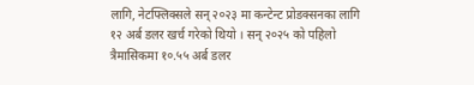लागि, नेटफ्लिक्सले सन् २०२३ मा कन्टेन्ट प्रोडक्सनका लागि १२ अर्ब डलर खर्च गरेको थियो । सन् २०२५ को पहिलो त्रैमासिकमा १०.५५ अर्ब डलर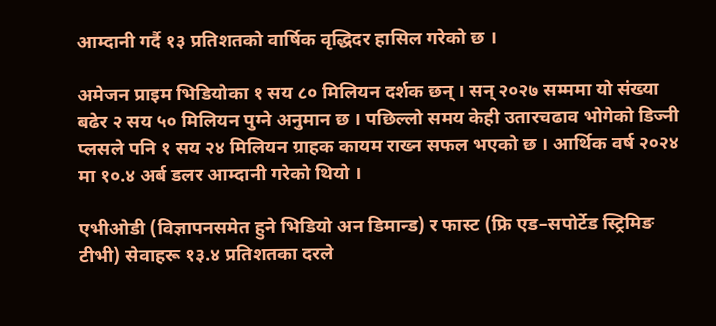आम्दानी गर्दै १३ प्रतिशतको वार्षिक वृद्धिदर हासिल गरेको छ ।

अमेजन प्राइम भिडियोका १ सय ८० मिलियन दर्शक छन् । सन् २०२७ सम्ममा यो संख्या बढेर २ सय ५० मिलियन पुग्ने अनुमान छ । पछिल्लो समय केही उतारचढाव भोगेको डिज्नी प्लसले पनि १ सय २४ मिलियन ग्राहक कायम राख्न सफल भएको छ । आर्थिक वर्ष २०२४ मा १०.४ अर्ब डलर आम्दानी गरेको थियो ।

एभीओडी (विज्ञापनसमेत हुने भिडियो अन डिमान्ड) र फास्ट (फ्रि एड–सपोर्टेड स्ट्रिमिङ टीभी) सेवाहरू १३.४ प्रतिशतका दरले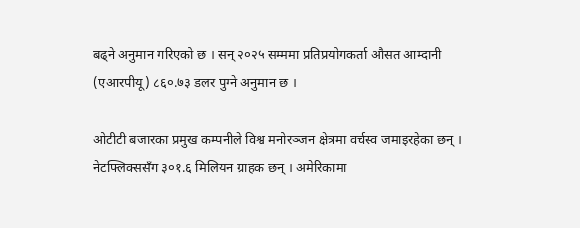बढ्ने अनुमान गरिएको छ । सन् २०२५ सम्ममा प्रतिप्रयोगकर्ता औसत आम्दानी (एआरपीयू) ८६०.७३ डलर पुग्ने अनुमान छ ।

ओटीटी बजारका प्रमुख कम्पनीले विश्व मनोरञ्जन क्षेत्रमा वर्चस्व जमाइरहेका छन् । नेटफ्लिक्ससँग ३०१.६ मिलियन ग्राहक छन् । अमेरिकामा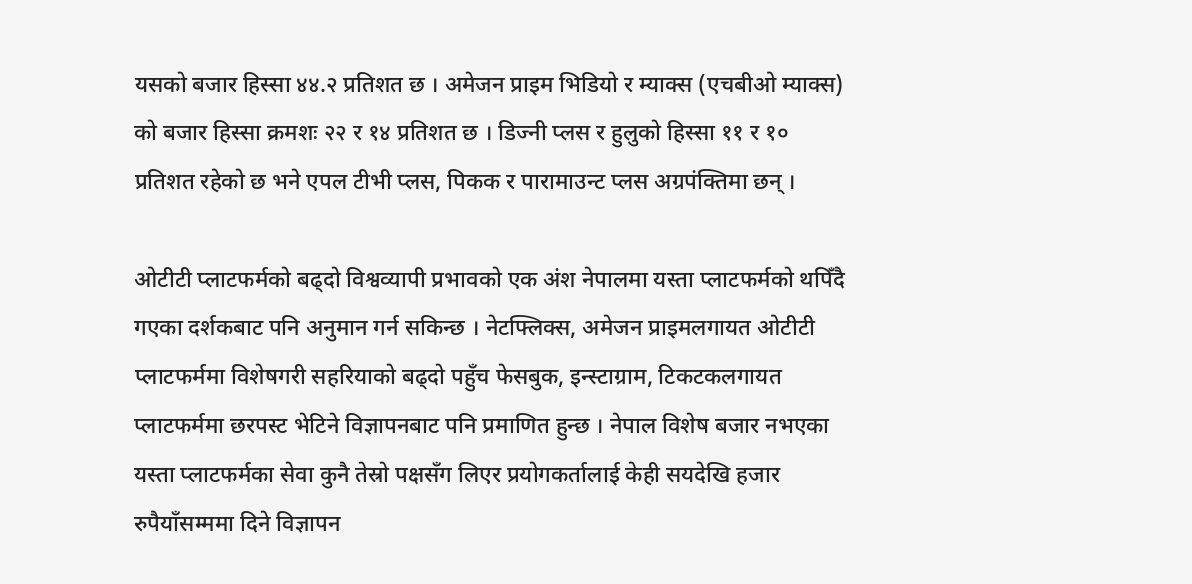यसको बजार हिस्सा ४४.२ प्रतिशत छ । अमेजन प्राइम भिडियो र म्याक्स (एचबीओ म्याक्स) को बजार हिस्सा क्रमशः २२ र १४ प्रतिशत छ । डिज्नी प्लस र हुलुको हिस्सा ११ र १० प्रतिशत रहेको छ भने एपल टीभी प्लस, पिकक र पारामाउन्ट प्लस अग्रपंक्तिमा छन् ।

ओटीटी प्लाटफर्मको बढ्दो विश्वव्यापी प्रभावको एक अंश नेपालमा यस्ता प्लाटफर्मको थपिँदै गएका दर्शकबाट पनि अनुमान गर्न सकिन्छ । नेटफ्लिक्स, अमेजन प्राइमलगायत ओटीटी प्लाटफर्ममा विशेषगरी सहरियाको बढ्दो पहुँच फेसबुक, इन्स्टाग्राम, टिकटकलगायत प्लाटफर्ममा छरपस्ट भेटिने विज्ञापनबाट पनि प्रमाणित हुन्छ । नेपाल विशेष बजार नभएका यस्ता प्लाटफर्मका सेवा कुनै तेस्रो पक्षसँग लिएर प्रयोगकर्तालाई केही सयदेखि हजार रुपैयाँसम्ममा दिने विज्ञापन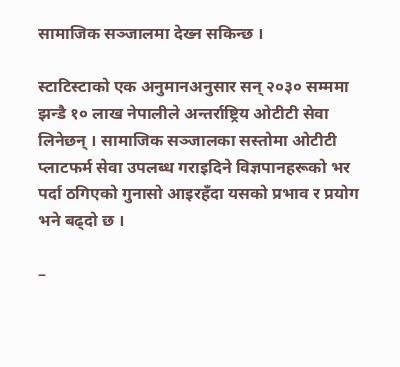सामाजिक सञ्जालमा देख्न सकिन्छ ।

स्टाटिस्टाको एक अनुमानअनुसार सन् २०३० सम्ममा झन्डै १० लाख नेपालीले अन्तर्राष्ट्रिय ओटीटी सेवा लिनेछन् । सामाजिक सञ्जालका सस्तोमा ओटीटी प्लाटफर्म सेवा उपलब्ध गराइदिने विज्ञपानहरूको भर पर्दा ठगिएको गुनासो आइरहँदा यसको प्रभाव र प्रयोग भने बढ्दो छ ।

–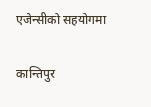एजेन्सीको सहयोगमा

कान्तिपुर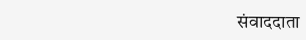संवाददाता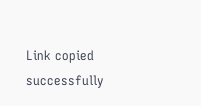Link copied successfully